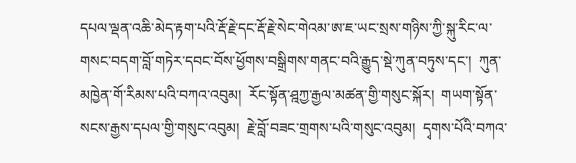དཔལ་ལྡན་འཆི་མེད་རྟག་པའི་རྡོ་རྗེ་དང་རྡོ་རྗེ་སེང་གེའམ་ཨ་ཇ་ཡང་སྲས་གཉིས་ཀྱི་སྐུ་རིང་ལ་གསང་བདག་བློ་གཏེར་དབང་བོས་ཕྱོགས་བསྒྲིགས་གནང་བའི་རྒྱུད་སྡེ་ཀུན་བཏུས་དང་།  ཀུན་མཁྱེན་གོ་རིམས་པའི་བཀའ་འབུམ།  རོང་སྟོན་ཤྰཀྱ་རྒྱལ་མཚན་གྱི་གསུང་སྐོར།  གཡག་སྟོན་སངས་རྒྱས་དཔལ་གྱི་གསུང་འབུམ།  རྗེ་བློ་བཟང་གྲགས་པའི་གསུང་འབུམ།  དྭགས་པོའི་བཀའ་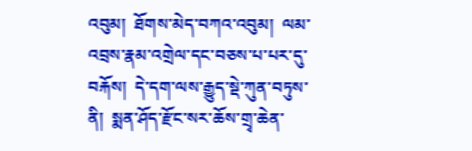འབུམ།  ཐོགས་མེད་བཀའ་འབུམ།  ལམ་འབྲས་རྣམ་འགྲེལ་དང་བཅས་པ་པར་དུ་བརྐོས།  དེ་དག་ལས་རྒྱུད་སྡེ་ཀུན་བཏུས་ནི།  སྨན་ཤོད་རྫོང་སར་ཆོས་གྲྭ་ཆེན་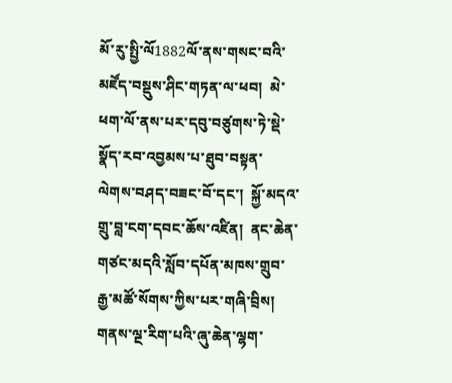མོ་རུ་སྤྱི་ལོ1882ལོ་ནས་གསང་བའི་མཛོད་བསྡུས་ཤིང་གཏན་ལ་ཕབ།  མེ་ཕག་ལོ་ནས་པར་དབུ་བཙུགས་ཏེ་སྡེ་སྣོད་རབ་འབྱམས་པ་ཐུབ་བསྟན་ལེགས་བཤད་བཟང་བོ་དང་།  སྐྱོ་མདའ་གྲུ་བླ་ངག་དབང་ཆོས་འཛིན།  ནང་ཆེན་གཙང་མདའི་སློབ་དཔོན་མཁས་གྲུབ་རྒྱ་མཚོ་སོགས་ཀྱིས་པར་གཞི་བྲིས།  གནས་ལྔ་རིག་པའི་ཞུ་ཆེན་ལྷག་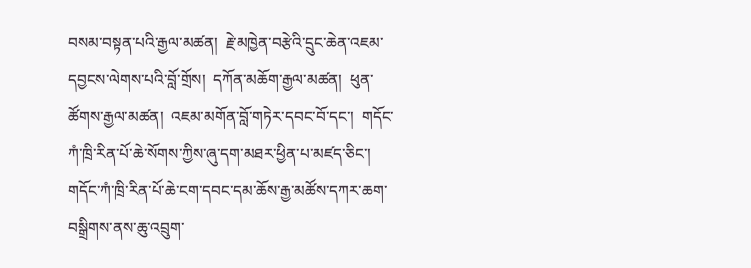བསམ་བསྟན་པའི་རྒྱལ་མཚན།  རྗེ་མཁྱེན་བརྩེའི་དྲུང་ཆེན་འཇམ་དབྱངས་ལེགས་པའི་བློ་གྲོས།  དཀོན་མཆོག་རྒྱལ་མཚན།  ཕུན་ཚོགས་རྒྱལ་མཚན།  འཇམ་མགོན་བློ་གཏེར་དབང་བོ་དང་།  གདོང་ཀཾ་ཁྲི་རིན་པོ་ཆེ་སོགས་ཀྱིས་ཞུ་དག་མཐར་ཕྱིན་པ་མཛད་ཅིང་།  གདོང་ཀཾ་ཁྲི་རིན་པོ་ཆེ་ངག་དབང་དམ་ཆོས་རྒྱ་མཚོས་དཀར་ཆག་བསྒྲིགས་ནས་ཆུ་འབྲུག་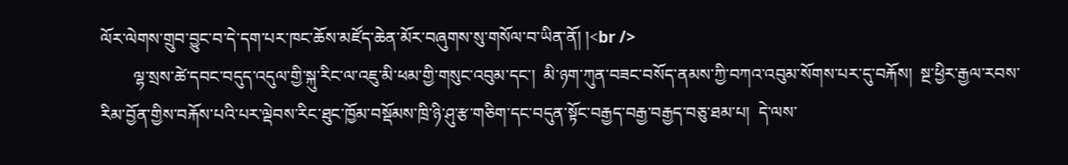ལོར་ལེགས་གྲུབ་བྱུང་བ་དེ་དག་པར་ཁང་ཆོས་མཛོད་ཆེན་མོར་བཞུགས་སུ་གསོལ་བ་ཡིན་ནོ། །<br />
        ལྷ་སྲས་ཚེ་དབང་བདུད་འདུལ་གྱི་སྐུ་རིང་ལ་འཇུ་མི་ཕམ་གྱི་གསུང་འབུམ་དང་།  མི་ཉག་ཀུན་བཟང་བསོད་ནམས་ཀྱི་བཀའ་འབུམ་སོགས་པར་དུ་བརྐོས།  སྔ་ཕྱིར་རྒྱལ་རབས་རིམ་བྱོན་གྱིས་བརྐོས་པའི་པར་ལྡེབས་རིང་ཐུང་ཁྱོམ་བསྡོམས་ཁྲི་ཉི་ཤུ་རྩ་གཅིག་དང་བདུན་སྟོང་བརྒྱད་བརྒྱ་བརྒྱད་བཅུ་ཐམ་པ།  དེ་ལས་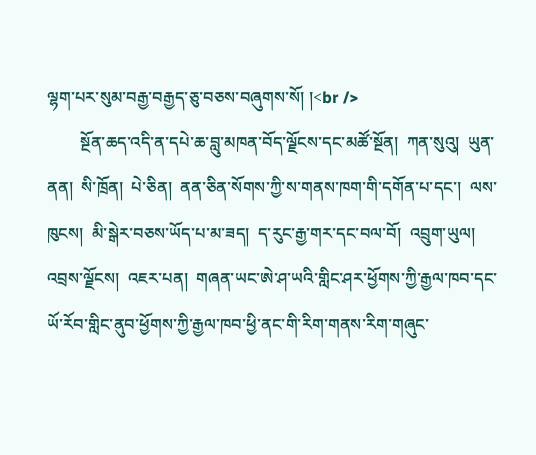ལྷག་པར་སུམ་བརྒྱ་བརྒྱད་ཅུ་བཅས་བཞུགས་སོ། །<br />
        སྔོན་ཆད་འདི་ན་དཔེ་ཆ་བླུ་མཁན་བོད་ལྗོངས་དང་མཚོ་སྔོན།  ཀན་སུའུ།  ཡུན་ནན།  སི་ཁྲོན།  པེ་ཅིན།  ནན་ཅིན་སོགས་ཀྱི་ས་གནས་ཁག་གི་དགོན་པ་དང་།  ལས་ཁུངས།  མི་སྒེར་བཅས་ཡོད་པ་མ་ཟད།  ད་རུང་རྒྱ་གར་དང་བལ་བོ།  འབྲུག་ཡུལ།  འབྲས་ལྗོངས།  འཇར་པན།  གཞན་ཡང་ཨེ་ཤ་ཡའི་གླིང་ཤར་ཕྱོགས་ཀྱི་རྒྱལ་ཁབ་དང་ཡོ་རོབ་གླིང་ནུབ་ཕྱོགས་ཀྱི་རྒྱལ་ཁབ་ཕྱི་ནང་གི་རིག་གནས་རིག་གཞུང་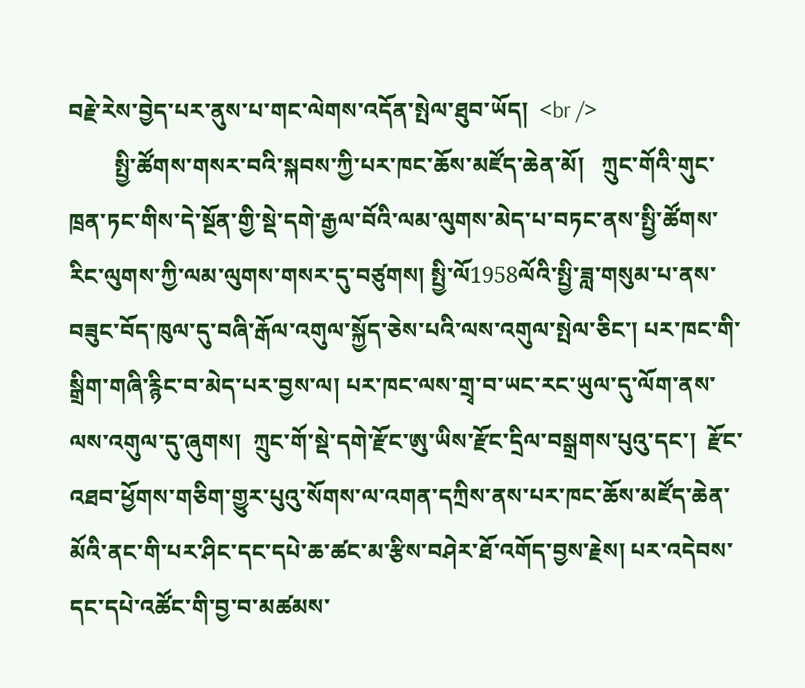བརྗེ་རེས་བྱེད་པར་ནུས་པ་གང་ལེགས་འདོན་སྤེལ་ཐུབ་ཡོད།  <br />
        སྤྱི་ཚོགས་གསར་བའི་སྐབས་ཀྱི་པར་ཁང་ཆོས་མཛོད་ཆེན་མོ།   ཀྲུང་གོའི་གུང་ཁྲན་ཏང་གིས་དེ་སྔོན་གྱི་སྡེ་དགེ་རྒྱལ་བོའི་ལམ་ལུགས་མེད་པ་བཏང་ནས་སྤྱི་ཚོགས་རིང་ལུགས་ཀྱི་ལམ་ལུགས་གསར་དུ་བཙུགས། སྤྱི་ལོ1958ལོའི་སྤྱི་ཟླ་གསུམ་པ་ནས་བཟུང་བོད་ཁུལ་དུ་བཞི་རྒོལ་འགུལ་སྐྱོད་ཅེས་པའི་ལས་འགུལ་སྤེལ་ཅིང་། པར་ཁང་གི་སྒྲིག་གཞི་རྙིང་བ་མེད་པར་བྱས་ལ། པར་ཁང་ལས་གྲྭ་བ་ཡང་རང་ཡུལ་དུ་ལོག་ནས་ལས་འགུལ་དུ་ཞུགས།  ཀྲུང་གོ་སྡེ་དགེ་རྫོང་ཨུ་ཡིས་རྫོང་དྲིལ་བསྒྲགས་པུའུ་དང་།  རྫོང་འཐབ་ཕྱོགས་གཅིག་གྱུར་པུའུ་སོགས་ལ་འགན་དཀྲིས་ནས་པར་ཁང་ཆོས་མཛོད་ཆེན་མོའི་ནང་གི་པར་ཤིང་དང་དཔེ་ཆ་ཚང་མ་རྩིས་བཤེར་ཐོ་འགོད་བྱས་རྗེས། པར་འདེབས་དང་དཔེ་འཚོང་གི་བྱ་བ་མཚམས་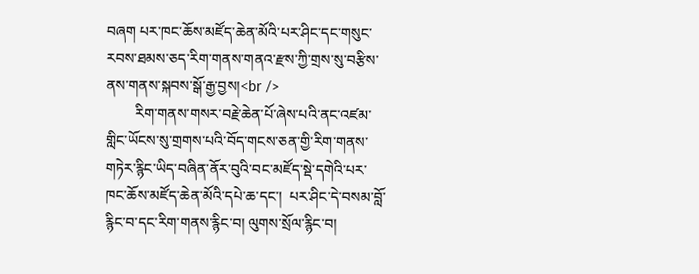བཞག པར་ཁང་ཆོས་མཛོད་ཆེན་མོའི་པར་ཤིང་དང་གསུང་རབས་ཐམས་ཅད་རིག་གནས་གནའ་རྫས་ཀྱི་གྲས་སུ་བརྩིས་ནས་གནས་སྐབས་སྒོ་རྒྱ་བྱས།<br />
        རིག་གནས་གསར་བརྗེ་ཆེན་པོ་ཞེས་པའི་ནང་འཛམ་གླིང་ཡོངས་སུ་གྲགས་པའི་བོད་གངས་ཅན་གྱི་རིག་གནས་གཏེར་རྙིང་ཡིད་བཞིན་ནོར་བུའི་བང་མཛོད་སྡེ་དགེའི་པར་ཁང་ཆོས་མཛོད་ཆེན་མོའི་དཔེ་ཆ་དང་།  པར་ཤིང་དེ་བསམ་བློ་རྙིང་བ་དང་རིག་གནས་རྙིང་བ། ལུགས་སྲོལ་རྙིང་བ།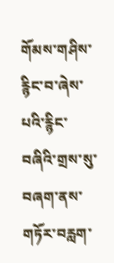གོམས་གཤིས་རྙིང་བ་ཞེས་པའི་རྙིང་བཞིའི་གྲས་སུ་བཞག་ནས་གཏོར་བརླག་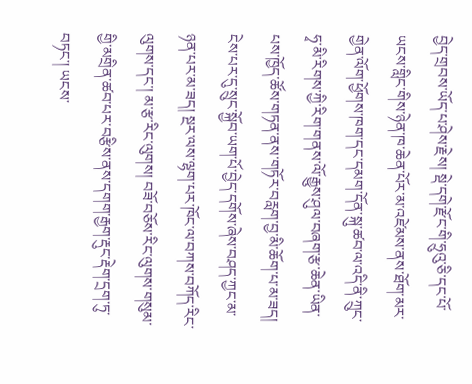བྱེད་གྲབས་ཡོད་པ་ཤེས་རྗེས། སྡེ་དགེ་རྫོང་གི་ཧྲུའུ་ཅི་དང་པོ་ཡངས་གླིང་གིས་ཉེན་ཁ་ཆེན་པོར་མ་འཛེམས་ནས་ཐོག་མར་གྱེན་ལོག་ཕྱོགས་ཁག་དང་དམག་དོན་སྐུ་ཚབ་ལ་འདི་ནི་ཀྲུང་ཧྭ་མི་རིགས་ཀྱི་རིག་གནས་ལོ་རྒྱུས་ཤུལ་བཞག་རྩ་ཆེན་ཡིན་པས་ཁྱོད་ཚོས་གཏན་ནས་གཏོར་བརླག་བྱ་མི་ཆོག་པ་མ་ཟད། ངེས་པར་དུ་སྲུང་སྐྱོབ་ཡག་པོ་བྱེད་དགོས་ཞེས་བཤད་ཀྱང་མ་ཉན་པར་མ་ཟད། སྔར་ལས་ལྷག་པར་ཁོང་ལ་བཀས་བཀོད་རིང་ལུགས་དང་། མ་རྩ་རིང་ལུགས། བཟོ་བཅོས་རིང་ལུགས་གསུམ་གྱི་མགྲིན་ཚབ་པར་བརྩིས་ནས་དགག་རྒྱག་རྡུང་རྡེག་དྲག་ཏུ་བཏང་། ཡངས་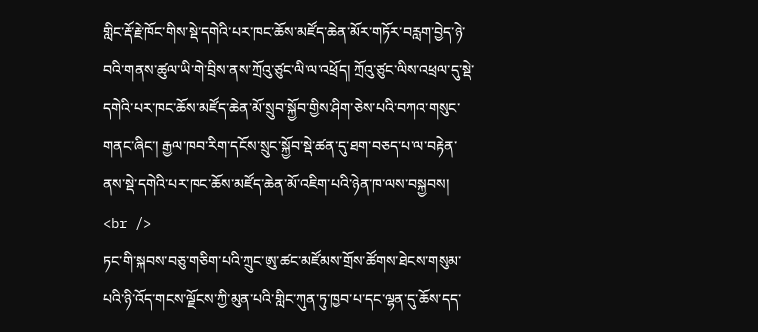གླིང་རྡོ་རྗེ་ཁོང་གིས་སྡེ་དགེའི་པར་ཁང་ཆོས་མཛོད་ཆེན་མོར་གཏོར་བརླག་བྱེད་ཉེ་བའི་གནས་ཚུལ་ཡི་གེ་བྲིས་ནས་ཀྲོའུ་ཙུང་ལི་ལ་འཕྲོད། ཀྲོའུ་ཙུང་ལིས་འཕྲལ་དུ་སྡེ་དགེའི་པར་ཁང་ཆོས་མཛོད་ཆེན་མོ་སྲུབ་སྐྱོབ་གྱིས་ཤིག་ཅེས་པའི་བཀའ་གསུང་གནང་ཞིང་། རྒྱལ་ཁབ་རིག་དངོས་སྲུང་སྐྱོབ་སྡེ་ཚན་དུ་ཐག་བཅད་པ་ལ་བརྟེན་ནས་སྡེ་དགེའི་པར་ཁང་ཆོས་མཛོད་ཆེན་མོ་འཇིག་པའི་ཉེན་ཁ་ལས་བསྐྱབས།  <br />
ཏང་གི་སྐབས་བཅུ་གཅིག་པའི་ཀྲུང་ཨུ་ཚང་མཛོམས་གྲོས་ཚོགས་ཐེངས་གསུམ་པའི་ཉི་འོད་གངས་ལྗོངས་ཀྱི་མུན་པའི་གླིང་ཀུན་ཏུ་ཁྱབ་པ་དང་ལྷན་དུ་ཆོས་དད་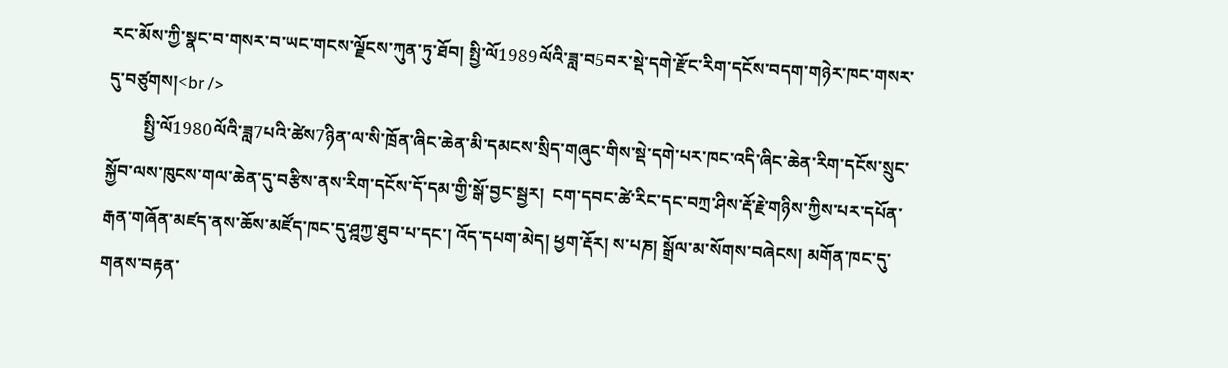རང་མོས་ཀྱི་སྣང་བ་གསར་བ་ཡང་གངས་ལྗོངས་ཀུན་ཏུ་ཐོབ། སྤྱི་ལོ1989ལོའི་ཟླ་བ5བར་སྡེ་དགེ་རྫོང་རིག་དངོས་བདག་གཉེར་ཁང་གསར་དུ་བཙུགས།<br />
        སྤྱི་ལོ1980ལོའི་ཟླ7པའི་ཚེས7ཉིན་ལ་སི་ཁྲོན་ཞིང་ཆེན་མི་དམངས་སྲིད་གཞུང་གིས་སྡེ་དགེ་པར་ཁང་འདི་ཞིང་ཆེན་རིག་དངོས་སྲུང་སྐྱོབ་ལས་ཁུངས་གལ་ཆེན་དུ་བརྩིས་ནས་རིག་དངོས་དོ་དམ་གྱི་སྒོ་བྱང་སྦྱར།  ངག་དབང་ཚེ་རིང་དང་བཀྲ་ཤིས་རྡོ་རྗེ་གཉིས་ཀྱིས་པར་དཔོན་རྒན་གཞོན་མཛད་ནས་ཆོས་མཛོད་ཁང་དུ་ཤྰཀྱ་ཐུབ་པ་དང་། འོད་དཔག་མེད། ཕྱག་རྡོར། ས་པཎ། སྒྲོལ་མ་སོགས་བཞེངས། མགོན་ཁང་དུ་གནས་བརྟན་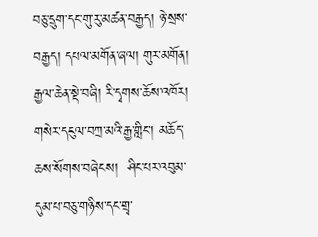བཅུ་དྲུག་དང་གུ་རུ་མཚན་བརྒྱད། ཉེ་སྲས་བརྒྱད། དཔལ་མགོན་ཞལ། གུར་མགོན། རྒྱལ་ཆེན་སྡེ་བཞི། རི་དྭགས་ཆོས་འཁོར། གསེར་དངུལ་བཀྲ་མའི་རྒྱ་གླིང་། མཆོད་ཆས་སོགས་བཞེངས།  ཤིང་པར་འབུམ་དུམ་པ་བཅུ་གཉིས་དང་གྲྭ་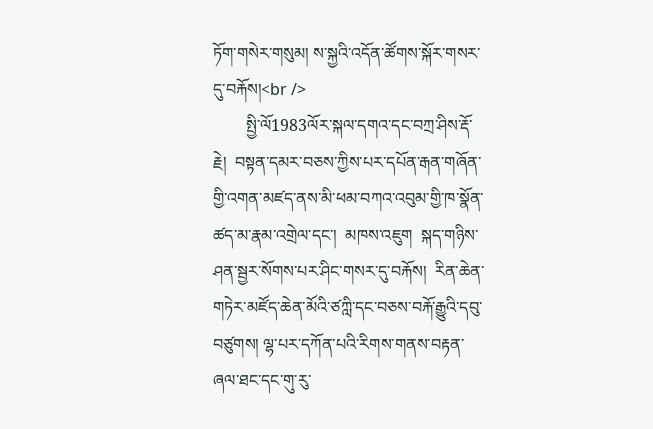ཏོག་གསེར་གསུམ། ས་སྐྱའི་འདོན་ཚོགས་སྐོར་གསར་དུ་བརྐོས།<br />
        སྤྱི་ལོ1983ལོར་སྐལ་དགའ་དང་བཀྲ་ཤིས་རྡོ་རྗེ།  བསྟན་དམར་བཅས་ཀྱིས་པར་དཔོན་རྒན་གཞོན་གྱི་འགན་མཛད་ནས་མི་ཕམ་བཀའ་འབུམ་གྱི་ཁ་སྣོན་ཚད་མ་རྣམ་འགྲེལ་དང་།  མཁས་འཇུག  སྐད་གཉིས་ཤན་སྦྱར་སོགས་པར་ཤིང་གསར་དུ་བརྐོས།  རིན་ཆེན་གཏེར་མཛོད་ཆེན་མོའི་ཙཀླི་དང་བཅས་བརྐོ་རྒྱུའི་དབུ་བཙུགས། ལྷ་པར་དཀོན་པའི་རིགས་གནས་བརྟན་ཞལ་ཐང་དང་གུ་རུ་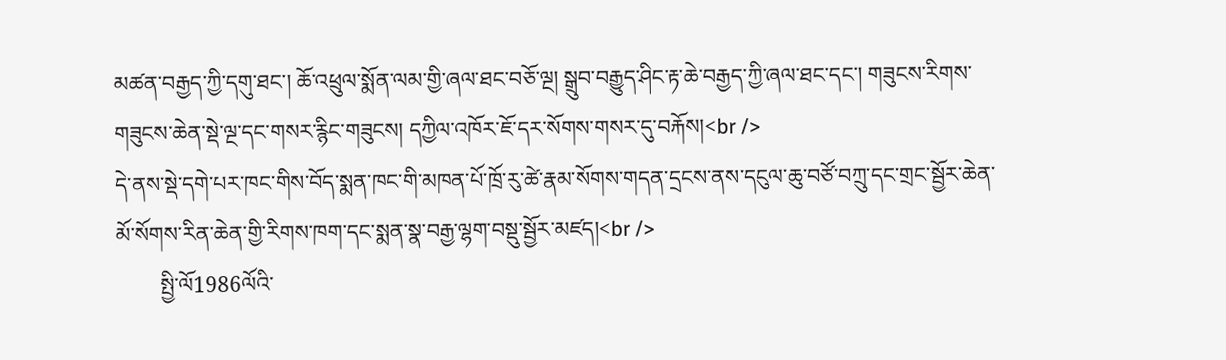མཚན་བརྒྱད་ཀྱི་དགུ་ཐང་། ཆོ་འཕྲུལ་སྨོན་ལམ་གྱི་ཞལ་ཐང་བཅོ་ལྔ། སྒྲུབ་བརྒྱུད་ཤིང་རྟ་ཆེ་བརྒྱད་ཀྱི་ཞལ་ཐང་དང་། གཟུངས་རིགས་གཟུངས་ཆེན་སྡེ་ལྔ་དང་གསར་རྙིང་གཟུངས། དཀྱིལ་འཁོར་ཇོ་དར་སོགས་གསར་དུ་བརྐོས།<br />
དེ་ནས་སྡེ་དགེ་པར་ཁང་གིས་བོད་སྨན་ཁང་གི་མཁན་པོ་ཁྲོ་རུ་ཚེ་རྣམ་སོགས་གདན་དྲངས་ནས་དངུལ་ཆུ་བཙོ་བཀྲུ་དང་གྲང་སྦྱོར་ཆེན་མོ་སོགས་རིན་ཆེན་གྱི་རིགས་ཁག་དང་སྨན་སྣ་བརྒྱ་ལྷག་བསྡུ་སྦྱོར་མཛད།<br />
        སྤྱི་ལོ1986ལོའི་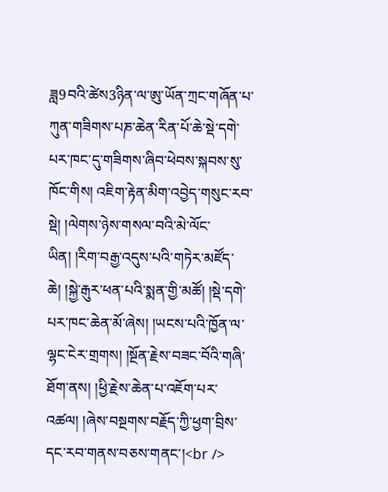ཟླ9བའི་ཚེས3ཉིན་ལ་ཨུ་ཡོན་ཀྲང་གཞོན་པ་ཀུན་གཟིགས་པཎ་ཆེན་རིན་པོ་ཆེ་སྡེ་དགེ་པར་ཁང་དུ་གཟིགས་ཞིབ་ཕེབས་སྐབས་སུ་ཁོང་གིས། འཇིག་རྟེན་མིག་འབྱེད་གསུང་རབ་སྡེ། །ལེགས་ཉེས་གསལ་བའི་མེ་ལོང་ཡིན། །རིག་བརྒྱ་འདུས་པའི་གཏེར་མཛོད་ཆེ། །སྐྱེ་རྒུར་ཕན་པའི་སྨན་གྱི་མཚོ། །སྡེ་དགེ་པར་ཁང་ཆེན་མོ་ཞེས། །ཡངས་པའི་ཁྱོན་ལ་ལྷང་ངེར་གྲགས། །སྔོན་རྗེས་བཟང་བོའི་གཞི་ཐོག་ནས། །ཕྱི་རྗེས་ཆེན་པ་འཇོག་པར་འཚལ། །ཞེས་བསྔགས་བརྗོད་ཀྱི་ཕྱག་བྲིས་དང་རབ་གནས་བཅས་གནང་།<br />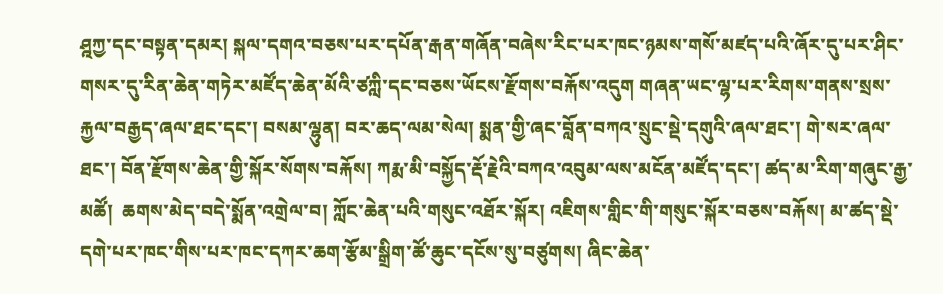ཤྰཀྱ་དང་བསྟན་དམར། སྐལ་དགའ་བཅས་པར་དཔོན་རྒན་གཞོན་བཞེས་རིང་པར་ཁང་ཉམས་གསོ་མཛད་པའི་ཞོར་དུ་པར་ཤིང་གསར་དུ་རིན་ཆེན་གཏེར་མཛོད་ཆེན་མོའི་ཙཀླི་དང་བཅས་ཡོངས་རྫོགས་བརྐོས་འདུག གཞན་ཡང་ལྷ་པར་རིགས་གནས་སྲས་རྐྱལ་བརྒྱད་ཞལ་ཐང་དང་། བསམ་ལྷུན། བར་ཆད་ལམ་སེལ། སྨན་གྱི་ཞང་བློན་བཀའ་སྲུང་སྡེ་དགུའི་ཞལ་ཐང་། གེ་སར་ཞལ་ཐང་། བོན་རྫོགས་ཆེན་གྱི་སྐོར་སོགས་བརྐོས། ཀརྨ་མི་བསྐྱོད་རྡོ་རྗེའི་བཀའ་འབུམ་ལས་མངོན་མཛོད་དང་། ཚད་མ་རིག་གཞུང་རྒྱ་མཚོ།  ཆགས་མེད་བདེ་སྨོན་འགྲེལ་བ། ཀློང་ཆེན་པའི་གསུང་འཐོར་སྐོར། འཇིགས་གླིང་གི་གསུང་སྐོར་བཅས་བརྐོས། མ་ཚད་སྡེ་དགེ་པར་ཁང་གིས་པར་ཁང་དཀར་ཆག་རྩོམ་སྒྲིག་ཚོ་ཆུང་དངོས་སུ་བཙུགས། ཞིང་ཆེན་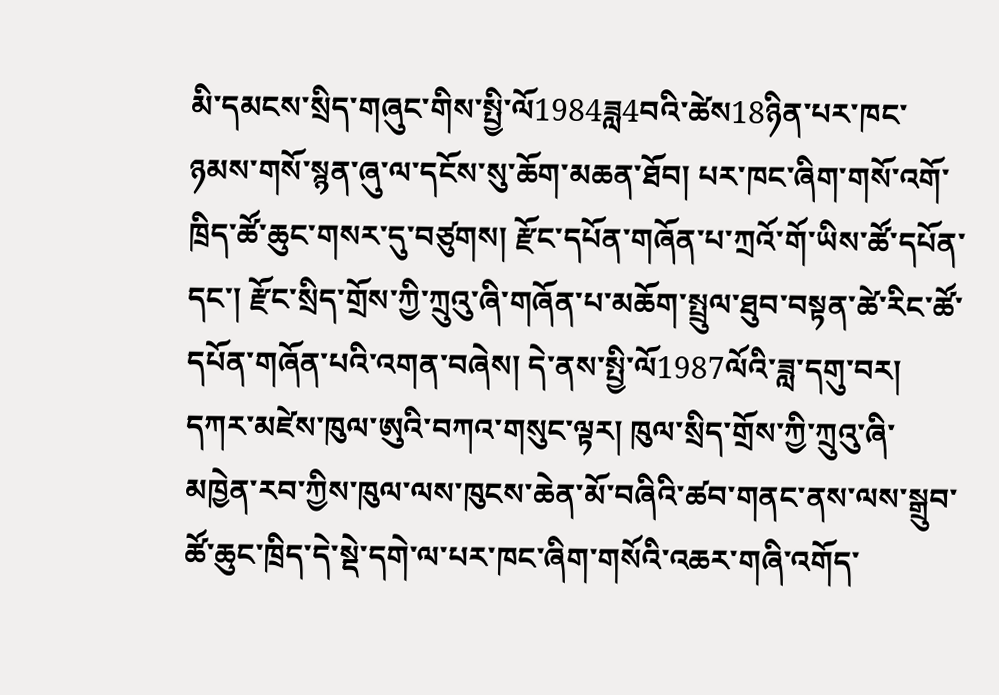མི་དམངས་སྲིད་གཞུང་གིས་སྤྱི་ལོ1984ཟླ4བའི་ཚེས18ཉིན་པར་ཁང་ཉམས་གསོ་སྙན་ཞུ་ལ་དངོས་སུ་ཆོག་མཆན་ཐོབ། པར་ཁང་ཞིག་གསོ་འགོ་ཁྲིད་ཚོ་ཆུང་གསར་དུ་བཙུགས། རྫོང་དཔོན་གཞོན་པ་ཀྲའོ་གོ་ཡིས་ཚོ་དཔོན་དང་། རྫོང་སྲིད་གྲོས་ཀྱི་ཀྲུའུ་ཞི་གཞོན་པ་མཆོག་སྤྲུལ་ཐུབ་བསྟན་ཚེ་རིང་ཚོ་དཔོན་གཞོན་པའི་འགན་བཞེས། དེ་ནས་སྤྱི་ལོ1987ལོའི་ཟླ་དགུ་བར། དཀར་མཛེས་ཁུལ་ཨུའི་བཀའ་གསུང་ལྟར། ཁུལ་སྲིད་གྲོས་ཀྱི་ཀྲུའུ་ཞི་མཁྱེན་རབ་ཀྱིས་ཁུལ་ལས་ཁུངས་ཆེན་མོ་བཞིའི་ཚབ་གནང་ནས་ལས་སྒྲུབ་ཚོ་ཆུང་ཁྲིད་དེ་སྡེ་དགེ་ལ་པར་ཁང་ཞིག་གསོའི་འཆར་གཞི་འགོད་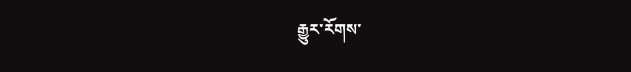རྒྱུར་རོགས་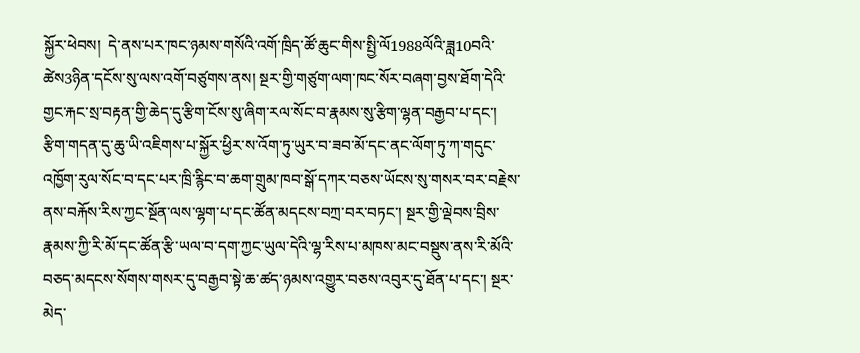སྐྱོར་ཕེབས།  དེ་ནས་པར་ཁང་ཉམས་གསོའི་འགོ་ཁྲིད་ཚོ་ཆུང་གིས་སྤྱི་ལོ1988ལོའི་ཟླ10བའི་ཚེས3ཉིན་དངོས་སུ་ལས་འགོ་བཙུགས་ནས། སྔར་གྱི་གཙུག་ལག་ཁང་སོར་བཞག་བྱས་ཐོག་དེའི་གྱང་རྐང་སྲ་བརྟན་གྱི་ཆེད་དུ་རྩིག་ངོས་སུ་ཞིག་རལ་སོང་བ་རྣམས་སུ་རྩིག་ལྷན་བརྒྱབ་པ་དང་།  རྩིག་གདན་དུ་ཆུ་ཡི་འཇིགས་པ་སྐྱོར་ཕྱིར་ས་འོག་ཏུ་ཡུར་བ་ཟབ་མོ་དང་ནང་ལོག་ཏུ་ཀ་གདུང་འཁྱོག་རུལ་སོང་བ་དང་པར་ཁྲི་རྙིང་བ་ཆག་གྲུམ་ཁབ་སྒོ་དཀར་བཅས་ཡོངས་སུ་གསར་བར་བརྗེས་ནས་བརྐོས་རིས་ཀྱང་སྔོན་ལས་ལྷག་པ་དང་ཚོན་མདངས་བཀྲ་བར་བཏང་། སྔར་གྱི་ལྡེབས་བྲིས་རྣམས་ཀྱི་རི་མོ་དང་ཚོན་རྩི་ཡལ་བ་དག་ཀྱང་ཡུལ་དེའི་ལྷ་རིས་པ་མཁས་མང་བསྡུས་ནས་རི་མོའི་བཅད་མདངས་སོགས་གསར་དུ་བརྒྱབ་སྟེ་ཆ་ཚད་ཉམས་འགྱུར་བཅས་འབུར་དུ་ཐོན་པ་དང་། སྔར་མེད་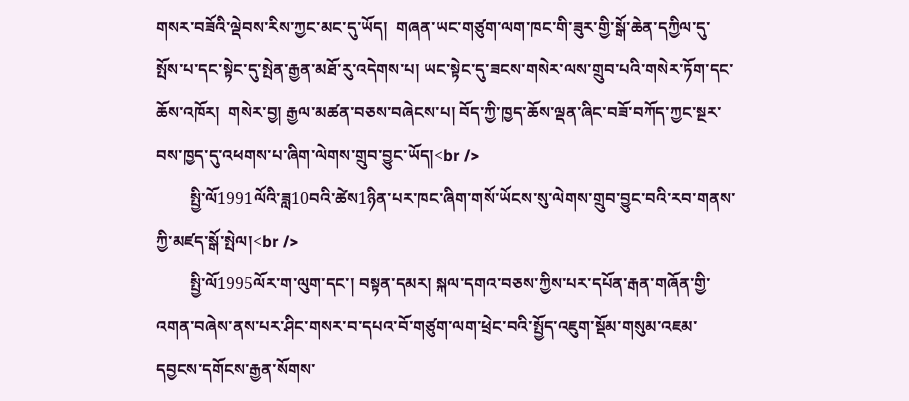གསར་བཟོའི་ལྡེབས་རིས་ཀྱང་མང་དུ་ཡོད།  གཞན་ཡང་གཙུག་ལག་ཁང་གི་ཟུར་གྱི་སྒོ་ཆེན་དཀྱིལ་དུ་སྤོས་པ་དང་སྟེང་དུ་སྤེན་རྒྱན་མཐོ་རུ་འདེགས་པ། ཡང་སྟེང་དུ་ཟངས་གསེར་ལས་གྲུབ་པའི་གསེར་ཏོག་དང་ཆོས་འཁོར།  གསེར་བྱ། རྒྱལ་མཚན་བཅས་བཞེངས་པ། བོད་ཀྱི་ཁྱད་ཆོས་ལྡན་ཞིང་བཟོ་བཀོད་ཀྱང་སྔར་བས་ཁྱད་དུ་འཕགས་པ་ཞིག་ལེགས་གྲུབ་བྱུང་ཡོད།<br />
        སྤྱི་ལོ1991ལོའི་ཟླ10བའི་ཚེས1ཉིན་པར་ཁང་ཞིག་གསོ་ཡོངས་སུ་ལེགས་གྲུབ་བྱུང་བའི་རབ་གནས་ཀྱི་མཛད་སྒོ་སྤེལ།<br />
        སྤྱི་ལོ1995ལོར་ག་ལུག་དང་། བསྟན་དམར། སྐལ་དགའ་བཅས་ཀྱིས་པར་དཔོན་རྒན་གཞོན་གྱི་འགན་བཞེས་ནས་པར་ཤིང་གསར་བ་དཔའ་བོ་གཙུག་ལག་ཕྲེང་བའི་སྤྱོད་འཇུག་སྡོམ་གསུམ་འཇམ་དབྱངས་དགོངས་རྒྱན་སོགས་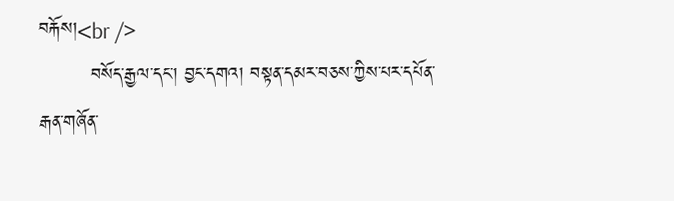བརྐོས།<br />
        བསོད་རྒྱལ་དང་། བྱང་དགའ། བསྟན་དམར་བཅས་ཀྱིས་པར་དཔོན་རྒན་གཞོན་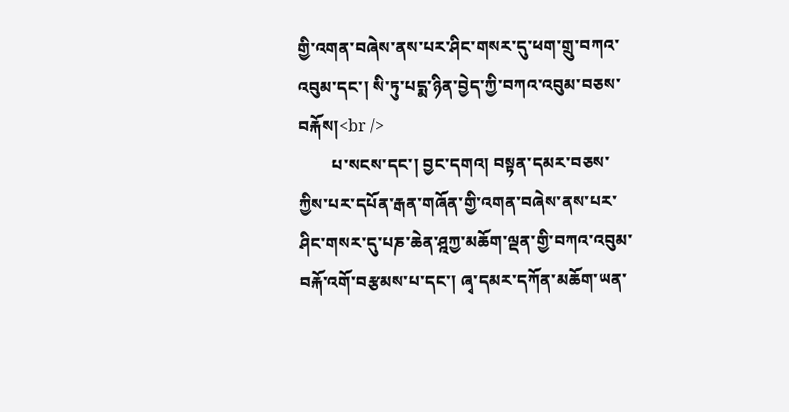གྱི་འགན་བཞེས་ནས་པར་ཤིང་གསར་དུ་ཕག་གྲུ་བཀའ་འབུམ་དང་། སི་ཏུ་པདྨ་ཉིན་བྱེད་ཀྱི་བཀའ་འབུམ་བཅས་བརྐོས།<br />
        པ་སངས་དང་། བྱང་དགའ། བསྟན་དམར་བཅས་ཀྱིས་པར་དཔོན་རྒན་གཞོན་གྱི་འགན་བཞེས་ནས་པར་ཤིང་གསར་དུ་པཎ་ཆེན་ཤྰཀྱ་མཆོག་ལྡན་གྱི་བཀའ་འབུམ་བརྐོ་འགོ་བརྩམས་པ་དང་། ཞྭ་དམར་དཀོན་མཆོག་ཡན་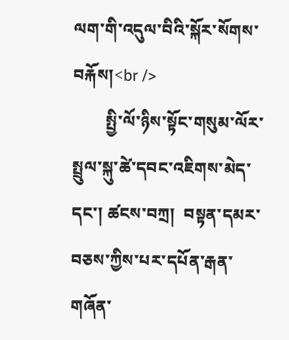ལག་གི་འདུལ་བིའི་སྐོར་སོགས་བརྐོས།<br />
        སྤྱི་ལོ་ཉིས་སྟོང་གསུམ་ལོར་སྤྲུལ་སྐུ་ཚེ་དབང་འཇིགས་མེད་དང་། ཚངས་བཀྲ།  བསྟན་དམར་བཅས་ཀྱིས་པར་དཔོན་རྒན་གཞོན་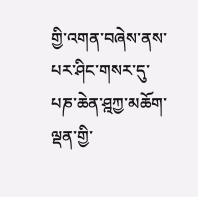གྱི་འགན་བཞེས་ནས་པར་ཤིང་གསར་དུ་པཎ་ཆེན་ཤྰཀྱ་མཆོག་ལྡན་གྱི་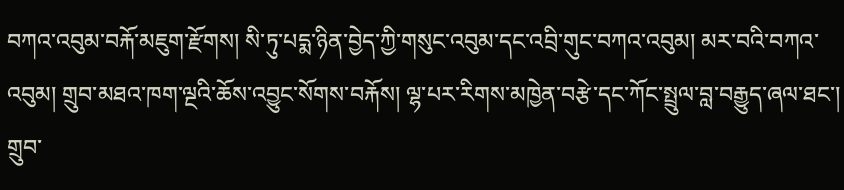བཀའ་འབུམ་བརྐོ་མཇུག་རྫོགས། སི་ཏུ་པདྨ་ཉིན་བྱེད་ཀྱི་གསུང་འབུམ་དང་འབྲི་གུང་བཀའ་འབུམ། མར་བའི་བཀའ་འབུམ། གྲུབ་མཐའ་ཁག་ལྔའི་ཆོས་འབྱུང་སོགས་བརྐོས། ལྷ་པར་རིགས་མཁྱེན་བརྩེ་དང་ཀོང་སྤྲུལ་བླ་བརྒྱུད་ཞལ་ཐང་།  གྲུབ་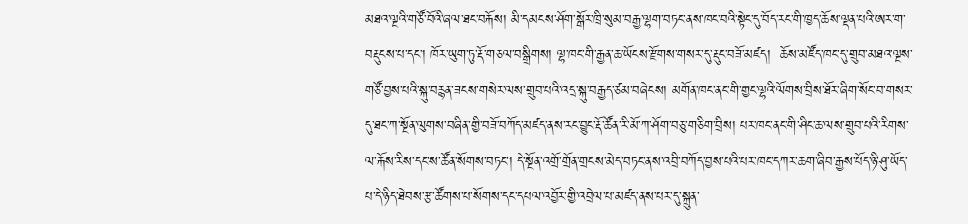མཐའ་ལྔའི་གཙོ་བོའི་ཞལ་ཐང་བརྐོས། མི་དམངས་ཤོག་སྒོར་ཁྲི་སུམ་བརྒྱ་ལྷག་བཏང་ནས་ཁང་བའི་སྟེང་དུ་བོད་རང་གི་ཁྱད་ཆོས་ལྡན་པའི་ཨར་ག་བརྡུངས་པ་དང་། ཁོར་ཡུག་ཏུ་རྡོ་གཅལ་བསྒྲིགས། ལྷ་ཁང་གི་རྒྱན་ཆ་ཡོངས་རྫོགས་གསར་དུ་རྡུང་བཟོ་མཛད།  ཆོས་མཛོད་ཁང་དུ་གྲུབ་མཐའ་ལྔས་གཙོ་བྱས་པའི་སྐུ་བརྙན་ཟངས་གསེར་ལས་གྲུབ་པའི་འདྲ་སྐུ་བརྒྱད་ཙམ་བཞེངས། མགོན་ཁང་ནང་གི་གྱང་ལྷའི་ལོགས་བྲིས་ཐོར་ཞིག་སོང་བ་གསར་དུ་ཐང་ཀ་སྔོན་ལུགས་བཞིན་གྱི་བཟོ་བཀོད་མཛད་ནས་རང་བྱུང་རྡོ་ཚོན་རི་མོ་ཀ་ཤོག་བཅུ་གཅིག་བྲིས། པར་ཁང་ནང་གི་ཤིང་ཆ་ལས་གྲུབ་པའི་རིགས་ལ་རྐོས་རིས་དང་ས་ཚོན་སོགས་བཏང་། དེ་སྔོན་འགྲོ་གྲོན་གྲངས་མེད་བཏང་ནས་འབྲི་བཀོད་བྱས་པའི་པར་ཁང་དཀར་ཆག་ཞིབ་རྒྱས་པོད་ཉི་ཤུ་ཡོད་པ་དེ་ཉིད་ཐེབས་རྩ་ཚོགས་པ་སོགས་དང་དཔལ་འབྱོར་གྱི་འབྲེལ་པ་མཛད་ནས་པར་དུ་སྐྲུན་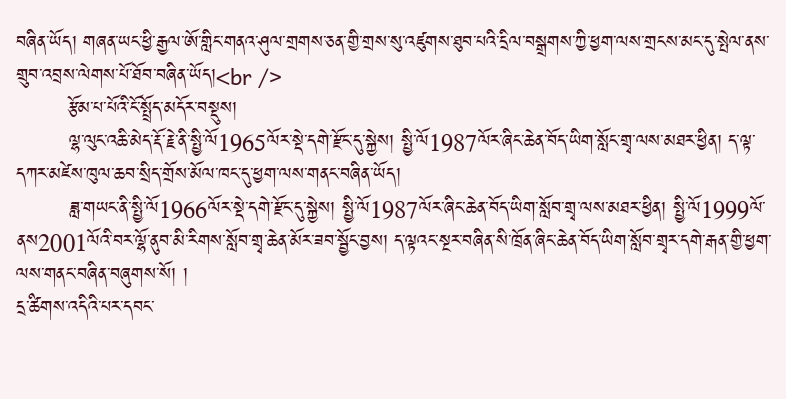བཞིན་ཡོད། གཞན་ཡང་ཕྱི་རྒྱལ་ཨོ་གླིང་གནའ་ཤུལ་གྲགས་ཅན་གྱི་གྲས་སུ་འཛུགས་ཐུབ་པའི་དྲིལ་བསྒྲགས་ཀྱི་ཕྱག་ལས་གྲངས་མང་དུ་སྤེལ་ནས་གྲུབ་འབྲས་ལེགས་པོ་ཐོབ་བཞིན་ཡོད།<br />
        རྩོམ་པ་པོའི་ངོ་སྤྲོད་མདོར་བསྡུས།
        ལྷ་ལུང་འཆི་མེད་རྡོ་རྗེ་ནི་སྤྱི་ལོ1965ལོར་སྡེ་དགེ་རྫོང་དུ་སྐྱེས། སྤྱི་ལོ1987ལོར་ཞིང་ཆེན་བོད་ཡིག་སློང་གྲྭ་ལས་མཐར་ཕྱིན། ད་ལྟ་དཀར་མཛེས་ཁུལ་ཆབ་སྲིད་གྲོས་མོལ་ཁང་དུ་ཕྱག་ལས་གནང་བཞིན་ཡོད།
        ཟླ་གཡང་ནི་སྤྱི་ལོ1966ལོར་སྡེ་དགེ་རྫོང་དུ་སྐྱེས། སྤྱི་ལོ1987ལོར་ཞིང་ཆེན་བོད་ཡིག་སློབ་གྲྭ་ལས་མཐར་ཕྱིན། སྤྱི་ལོ1999ལོ་ནས2001ལོའི་བར་ལྷོ་ནུབ་མི་རིགས་སློབ་གྲྭ་ཆེན་མོར་ཟབ་སྦྱོང་བྱས། ད་ལྟའང་སྔར་བཞིན་སི་ཁྲོན་ཞིང་ཆེན་བོད་ཡིག་སློབ་གྲྭར་དགེ་རྒན་གྱི་ཕྱག་ལས་གནང་བཞིན་བཞུགས་སོ། །
དྲ་ཚིགས་འདིའི་པར་དབང་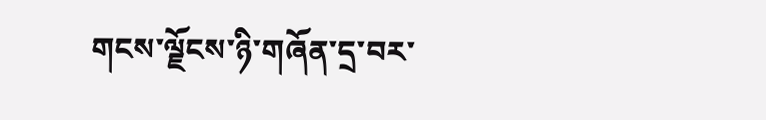གངས་ལྗོངས་ཉི་གཞོན་དྲ་བར་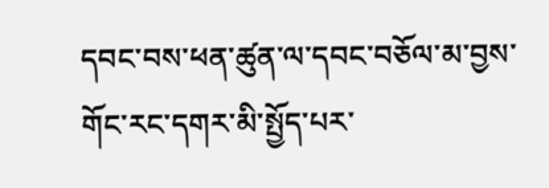དབང་བས་ཕན་ཚུན་ལ་དབང་བཅོལ་མ་བྱས་གོང་རང་དགར་མི་སྤྱོད་པར་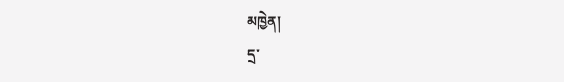མཁྱེན།
དྲ་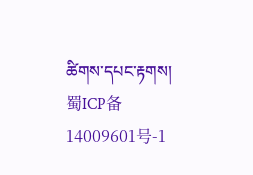ཚིགས་དཔང་རྟགས། 蜀ICP备14009601号-1